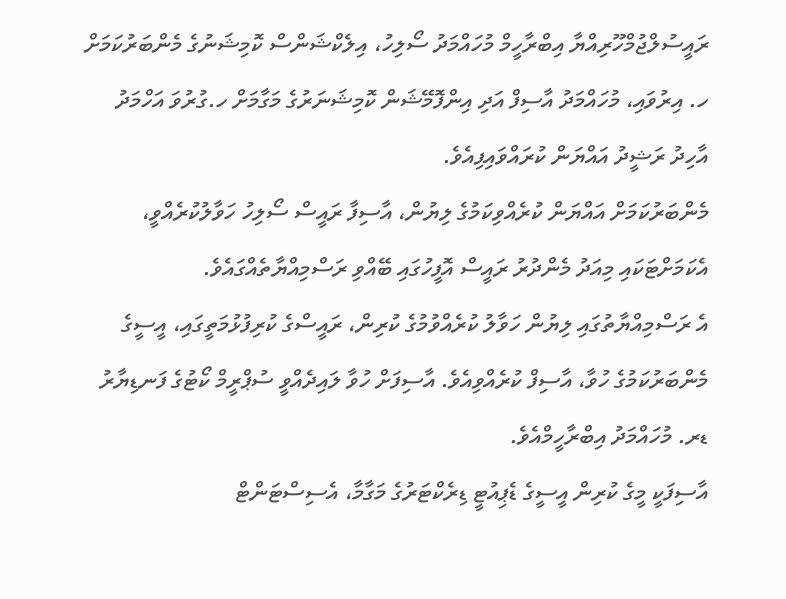ރައީސުލްޖުމްހޫރިއްޔާ އިބްރާހީމް މުހައްމަދު ސޯލިހު، އިލެކްޝަންސް ކޮމިޝަނުގެ މެންބަރުކަމަށް ހ. އިރުވައި، މުހައްމަދު އާސިފް އަދި އިންފޮމޭޝަން ކޮމިޝަނަރުގެ މަގާމަށް ހ.ގުރުވަ އަހްމަދު އާހިދު ރަޝީދު އައްޔަން ކުރައްވައިފިއެވެ.
މެންބަރުކަމަށް އައްޔަން ކުރެއްވިކަމުގެ ލިޔުން، އާސިފާ ރައީސް ސޯލިހު ހަވާލުކުރެއްވީ، އެކަމަށްޓަކައި މިއަދު މެންދުރު ރައީސް އޮފީހުގައި ބޭއްވި ރަސްމިއްޔާތެއްގައެވެ.
އެ ރަސްމިއްޔާތުގައި ލިޔުން ހަވާލު ކުރެއްވުމުގެ ކުރިން، ރައީސްގެ ކުރިފުޅުމަތީގައި، އީސީގެ މެންބަރުކަމުގެ ހުވާ، އާސިފް ކުރެއްވިއެވެ. އާސިފަށް ހުވާ ލައިދެއްވީ ސުޕްރީމް ކޯޓުގެ ފަނޑިޔާރު ޑރ. މުހައްމަދު އިބްރާހީމްއެވެ.
އާސިފަކީ މީގެ ކުރިން އީސީގެ ޑެޕިއުޓީ ޑިރެކްޓަރުގެ މަގާމާ، އެސިސްޓަންޓް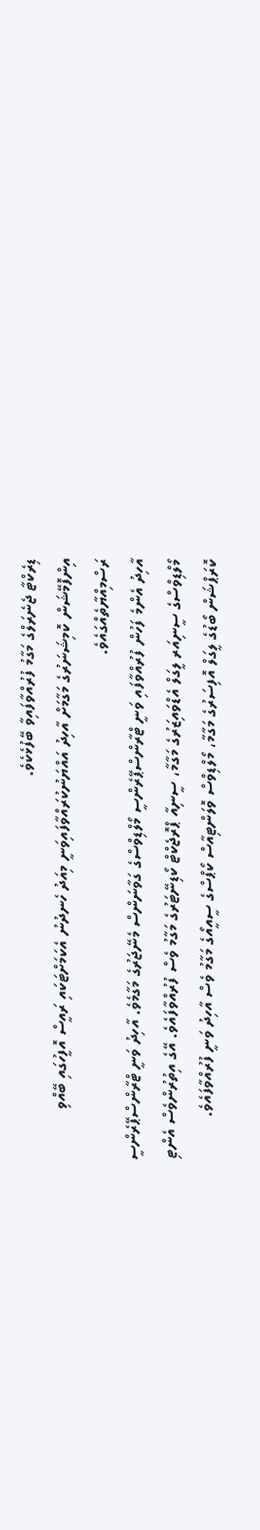ޑިރެކްޓާ ޖެނެރަލްގެ މަގާމު ފުރުއްވާފައިވާ ބޭފުޅެކެވެ.
އިންފޮމޭޝަން ކޮމިޝަނަރުގެ މަގާމަށް އާހިދު އައްޔަނުކުރައްވާފައިވަނީ މިއަދު ހެނދުނު އެކަމަށްޓަކައި ރައީސް އޮފީހުގައި ބޭއްވި ރަސްމިއްޔާތެއްގައެވެ.
އާހިދު އެންމެ ފަހުން ފުރުއްވާފައި ވަނީ ޓްރާންސްޕޭރެންސީ މޯލްޑިވްސްގެ ގަވާނަންސް މެނޭޖަރުގެ މަގާމެވެ. އާހިދު ވަނީ ޓްރާންސްޕޭރެންސީ މޯލްޑިވްސްގެ ސީނިއަރ ލީގަލް އެޑްވައިޒަރުގެ މަގާމާ، ސީނިއާ ޕްރޮޖެކްޓް ކޯޑިނޭޓަރުގެ މަގާމު ވެސް ފުރުއްވާފައެވެ. އޭގެ އިތުރުންވެސް އެންޓި ކޮރަޕްޝަން ބޯޑުގެ ލީގަލް އޮފިސަރުގެ މަގާމާ، މޯލްޑިވްސް ވޮލަންޓިއާސް ކޯޕްސްގެ ސީއީއޯގެ މަގާމު ވެސް އާހިދު ވަނީ ފުރުއްވާފައެވެ.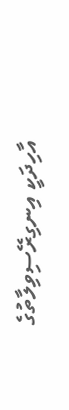އާހިދަކީ އިނގިރޭސިވިލާތުގެ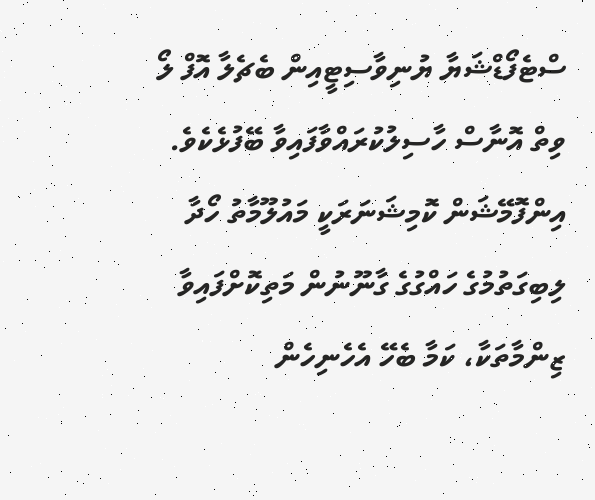ސްޓެފޯޑްޝަޔާ ޔުނިވާސިޓީއިން ބެޗެލާ އޮފް ލޯ ވިތް އޮނާސް ހާސިލުކުރައްވާފައިވާ ބޭފުޅެކެވެ.
އިންފޮމޭޝަން ކޮމިޝަނަރަކީ މައުލޫމާތު ހޯދާ ލިބިގަތުމުގެ ހައްގުގެ ގާނޫނުން މަތިކޮށްފައިވާ ޒިންމާތަކާ، ކަމާ ބެހޭ އެހެނިހެން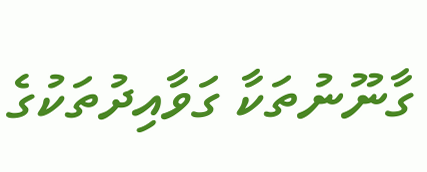ގާނޫނުތަކާ ގަވާއިދުތަކުގެ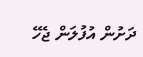ދަށުން އުފުލަން ޖެހޭ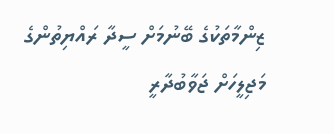ޒިންމާތަކުގެ ބޭނުމަށް ސީދާ ރައްޔިތުންގެ މަޖިލީހަށް ޖަވާބުދާރީ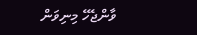ވާންޖެހޭ މިނިވަން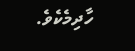ހާދިމެކެވެ.